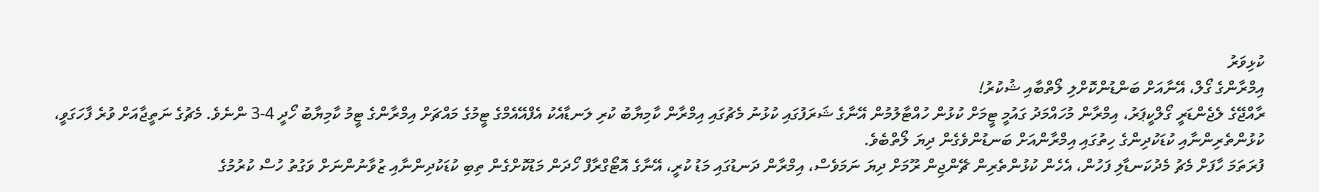ކުޅިވަރު
އިމްރާންގެ ގޯލް، އޭނާއަށް ބަންޑުންކޮށްލި ލޯތްބާއި ޝުކުރު!
ރާއްޖޭގެ ލެޖެންޑަރީ ގޯލްކީޕަރު، އިމްރާން މުހައްމަދު ގައުމީ ޓީމަށް ކުޅުން ހުއްޓާލުމުން އޭނާގެ ޝަރަފުގައި ކުޅުނު މެޗުގައި އިމްރާން ކާމިޔާބު ކުރި ލަނޑާއެކު އެފްއޭއެމްގެ ޓީމުގެ މައްޗަށް އިމްރާންގެ ޓީމު ކާމިޔާބު ހޯދީ 4-3 ންނެވެ. މެޗުގެ ނަތީޖާއަށް ވުރެ ފާހަގަވީ، ކުޅުންތެރިންނާއި ކުޑަކުދިންގެ ހިތުގައި އިމްރާންއަށް ބަނޑުންވެގެން ދިޔަ ލޯތްބެވެ.
ފުރަތަމަ ހާފަށް މެޗު މެދުކަނޑާލި ފަހުން، އެހެން ކުޅުންތެރިން ޗޭންޖިން ރޫމަށް ދިޔަ ނަމަވެސް، އިމްރާން ދަނޑުގައި މަޑު ކުރީ، އޭނާގެ އޮޓޯގްރާފް ހޯދަން މަޑުކޮށްގެން ތިބި ކުޑަކުދިންނާއި ޒުވާނުންނަށް ވަގުތު ހުސް ކުރުމުގެ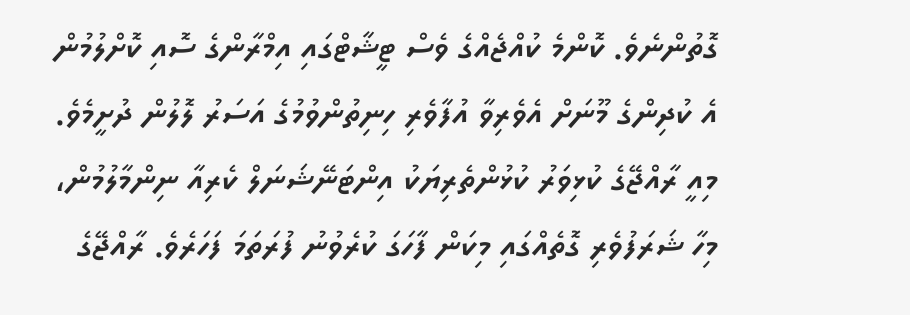ގޮތުންނެވެ. ކޮންމެ ކުއްޖެއްގެ ވެސް ޓީޝާޓްގައި އިމްރާންގެ ސޮއި ކޮށްލުމުން އެ ކުދިންގެ މޫނަށް އެވެރިވާ އުފާވެރި ހިނިތުންވުމުގެ އަސަރު ލޮލުން ދުށީމެވެ. މިއީ ރާއްޖޭގެ ކުޅިވަރު ކުޅުންތެރިޔަކު އިންޓަނޭޝަނަލް ކެރިއާ ނިންމާލުމުން، މިހާ ޝަރަފުވެރި ގޮތެއްގައި މިކަން ފާހަގަ ކުރެވުނު ފުރަތަމަ ފަހަރެވެ. ރާއްޖޭގެ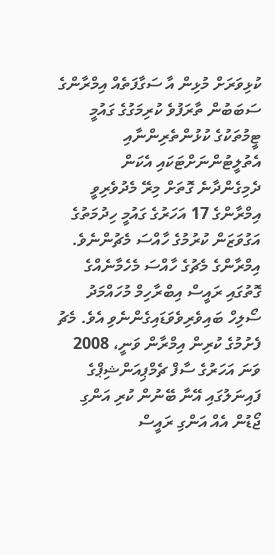ކުޅިވަރަށް މުޅިން އާ ސަގާފަތެއް އިމްރާންގެ ސަބަބުން ތާރަފުވެ ކުރިމަގުގެ ގައުމީ ޓީމުތަކުގެ ކުޅުންތެރިންނާއި އެތުލީޓުންނަށްޓަކައި އެކަން ދެމިގެންދާނެ ގޮތަށް މިރޭ މެދުވެރިވީ އިމްރާންގެ 17 އަހަރުގެ ގައުމީ ހިދުމަތުގެ އަގުވަޒަން ކުރުމުގެ ހާއްސަ މެޗުންނެވެ.
އިމްރާންގެ މެޗުގެ ހާއްސަ މެހެމާނެއްގެ ގޮތުގައި ރައީސް އިބްރާހިމް މުހައްމަދު ސޯލިހް ބައިވެރިވެވަޑައިގެންނެވި އެވެ. މެޗު ފެށުމުގެ ކުރިން އިމްރާން ވަނީ، 2008 ވަނަ އަހަރުގެ ސާފް ޗެމްޕިއަންޝިޕްގެ ފައިނަލުގައި އޭނާ ބޭނުން ކުރި އަންގި ޖޯޑުން އެއް އަންގި ރައީސް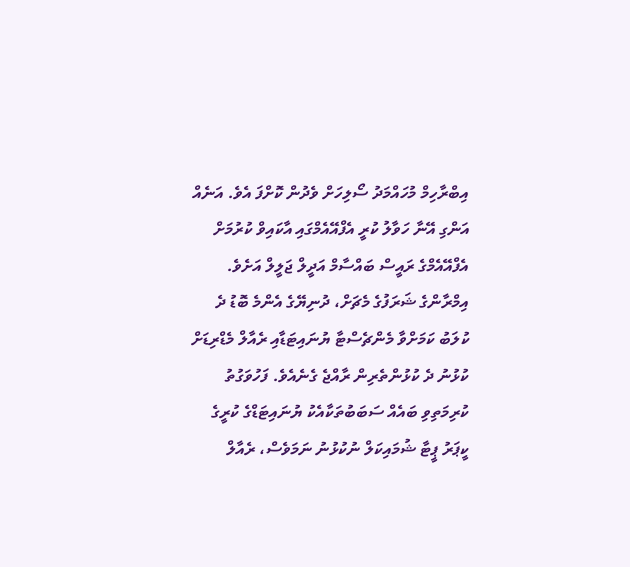އިބްރާހިމް މުހައްމަދު ސޯލިހަށް ވެދުން ކޮށްފަ އެވެ. އަނެއް އަންގި އޭނާ ހަވާލު ކުރީ އެފްއޭއެމްގައި އާކައިވް ކުރުމަށް އެފްއޭއެމްގެ ރައީސް ބައްސާމް އަދީލް ޖަލީލް އަށެވެ.
އިމްރާންގެ ޝަރަފުގެ މެޗަށް، ދުނިޔޭގެ އެންމެ ބޮޑު ދެ ކުލަބު ކަމަށްވާ މެންޗެސްޓާ ޔުނައިޓަޑާއި ރެއާލް މެޑްރިޑަށް ކުޅުނު ދެ ކުޅުންތެރިން ރާއްޖެ ގެނެއެވެ. ފަހުވަގުތު ކުރިމަތިވި ބައެއް ސަބަބުތަކާއެކު ޔުނައިޓަޑްގެ ކުރީގެ ކީޕަރު ޕީޓާ ޝުމައިކަލް ނުކުޅުނު ނަމަވެސް، ރެއާލް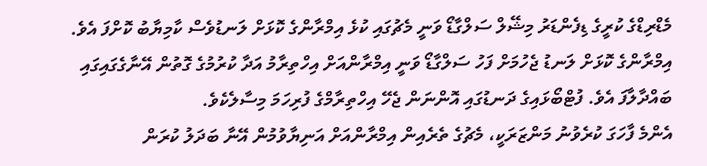މެޑްރިޑްގެ ކުރީގެ ޑިފެންޑަރު މިޝޭލް ސަލްގާޑޯ ވަނީ މެޗުގައި ކުޅެ އިމްރާންގެ ކޮޅަށް ލަނޑުވެސް ކާމިޔާބު ކޮށްފަ އެވެ. އިމްރާންގެ ކޮޅަށް ލަނޑު ޖެހުމަށް ފަހު ސަލްގާޑޯ ވަނީ އިމްރާންއަށް އިހްތިރާމު އަދާ ކުރުމުގެ ގޮތުން އޭނާގެގައިގައި ބައްދާލާފަ އެވެ. ފުޓްބޯޅައިގެ ދަނޑުގައި އޮންނަން ޖެހޭ އިހްތިރާމްގެ ފުރިހަމަ މިސާލެކެވެ.
އެންމެ ފާހަގަ ކުރެވުނު މަންޒަރަކީ، މެޗުގެ ތެރެއިން އިމްރާންއަށް އަނިޔާވުމުން އޭނާ ބަދަލު ކުރަން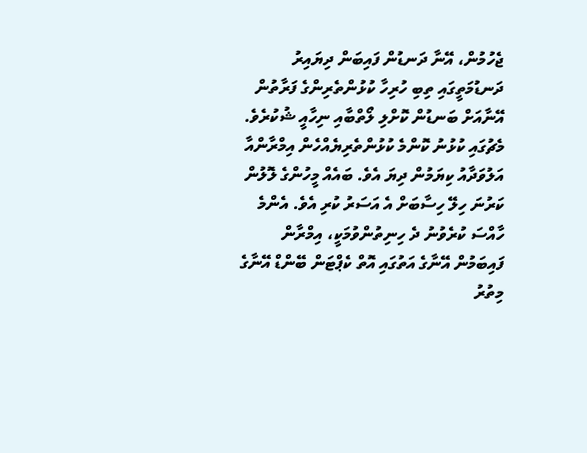ޖެހުމުން، އޭނާ ދަނޑުން ފައިބަން ދިޔައިރު ދަނޑުމަތީގައި ތިބި ހުރިހާ ކުޅުންތެރިންގެ ފަރާތުން އޭނާއަށް ބަނޑުން ކޮށްލި ލޯތްބާއި ނިހާއީ ޝުކުރެވެ. މެޗުގައި ކުޅުނު ކޮންމެ ކުޅުންތެރިޔެއްހެން އިމްރާންއާ އަލުވަދާއު ކިޔަމުން ދިޔަ އެވެ. ބައެއް މީހުންގެ ލޮލުން ކަރުނަ ހިލޭ ހިސާބަށް އެ އަސަރު ކުރި އެވެ. އެންމެ ހާއްސަ ކުރެވުނު ދެ ހިނިތުންވުމަކީ، އިމްރާން ފައިބަމުން އޭނާގެ އަތުގައި އޮތް ކެޕްޓަން ބޭންޑް އޭނާގެ މިތުރު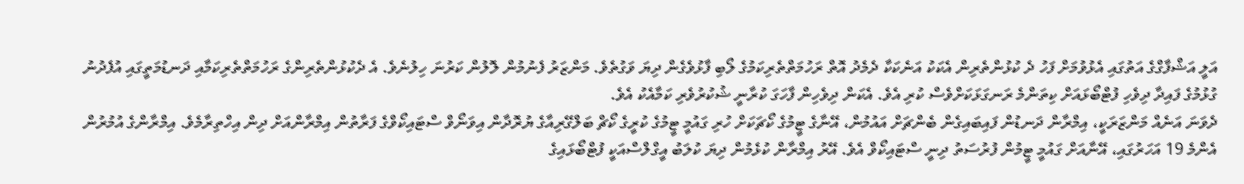އަލީ އަޝްފާގްގެ އަތުގައި އެޅުވުމަށް ފަހު ދެ ކުޅުންތެރިން އެކަކު އަނެކަކާ ދެމެދު އޮތް ރަހުމަތްތެރިކަމުގެ ލޯބި ފާޅުވެގެން ދިޔަ ވަގުތެވެ. މަންޒަރު ފެނުމުން ލޮލުން ކަރުނަ ހިލުނެވެ. އެ ދެކުޅުންތެރިންގެ ރަހުމަތްތެރިކަމާއި ދަނޑުމަތީގައި އުފެދުނު ގުޅުމުގެ ފައިދާ ދިވެހި ފުޓްބޯޅައަށް ކިތަންމެ ރަނގަޅަކަށްވެސް ކުރި އެވެ. އެކަން ދިވެހިން ފާހަގަ ކުރާނީ ޝުކުރުވެރި ކަމާއެކު އެވެ.
ދެވަނަ އަނެއް މަންޒަރަކީ، އިމްރާން ދަނޑުން ފައިބައިގެން ބެންޗަށް އައުމުން، އޭނާގެ ޓީމުގެ ކޯޗަކަށް ހުރި ގައުމީ ޓީމުގެ ކުރީގެ ކޯޗް ބަލްގޭރިއާގެ ޔުރޮދާން އިވަނޯވް ސްޓައިކޯވްގެ ފަރާތުން އިމްރާންއަށް ދިން އިހްތިރާމެވެ. އިމްރާންގެ އުމުރުން އެންމެ 19 އަހަރުގައި، އޭނާއަށް ގައުމީ ޓީމުން ފުރުސަތު ދިނީ ސްޓައިކޯވް އެވެ. އޭރު އިމްރާން ކުޅެމުން ދިޔަ ކުލަބު އީގްލްސްއަކީ ފުޓްބޯޅައިގެ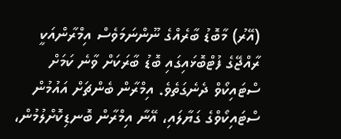(އޭރު) މާބޮޑު ބާރެއްގެ ނޫންނަމަވެސް އިމްރާންއަކީ ރާއްޖޭގެ ފުޓްބޮޅައިގައި ބޮޑު ބާރަކަށް ވާނެ ކަމަށް ސްޓައިކޯވް ދެނެގަތެވެ. އިމްރާން ބެންޗަށް އައުމުން ސްޓައިކޯވްގެ ގަޔާލައި، އޭނާ އިމްރާން ބޮނޑިކޮށްލުމުން،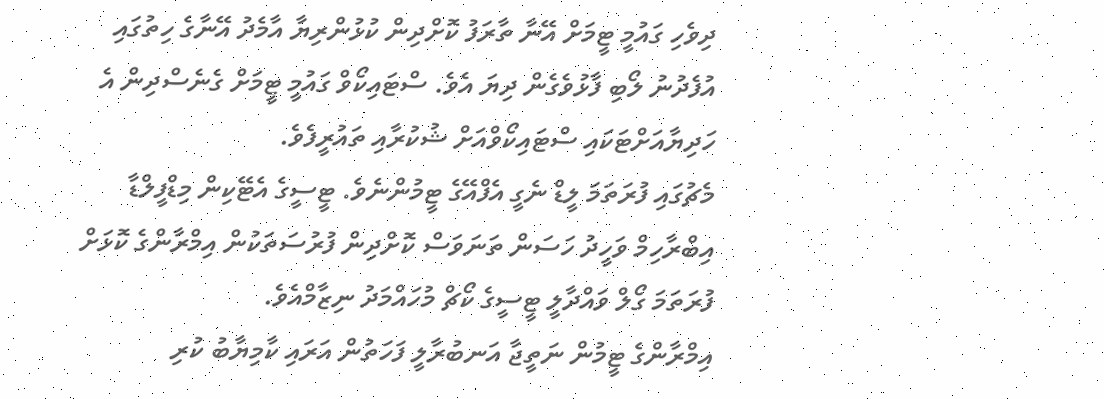ދިވެހި ގައުމީ ޓީމަށް އޭނާ ތާރަފު ކޮށްދިން ކުޅުންރިޔާ އާމެދު އޭނާގެ ހިތުގައި އުފެދުނު ލޯބި ފާޅުވެގެން ދިޔަ އެވެ. ސްޓައިކޯވް ގައުމީ ޓީމަށް ގެނެސްދިން އެ ހަދިޔާއަށްޓަކައި ސްޓައިކޯވްއަށް ޝުކުރާއި ތައުރީފެވެ.
މެޗުގައި ފުރަތަމަ ލީޑް ނެގީ އެފްއޭގެ ޓީމުންނެވެ. ޓީސީގެ އެޓޭކިން މިޑްފީލްޑާ އިބްރާހިމް ވަހީދު ހަސަން ތަނަވަސް ކޮށްދިން ފުރުސަތަކުން އިމްރާންގެ ކޮޅަށް ފުރަތަމަ ގޯލް ވައްދާލީ ޓީސީގެ ކޯޗް މުހައްމަދު ނިޒާމްއެވެ.
އިމްރާންގެ ޓީމުން ނަތީޖާ އަނބުރާލީ ފަހަތުން އަރައި ކާމިޔާބު ކުރި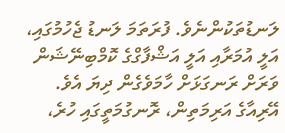ލަނޑުތަކުންނެވެ. ފުރަތަމަ ލަނޑު ޖެހުމުގައި، އަލީ އުމަރާއި އަލީ އަޝްފާގްގެ ކޮމްބިނޭޝަން ވަރަށް ރަނގަޅަށް ހާމަވެގެން ދިޔަ އެވެ. އޭރިއާގެ އަރިމަތިން، ރޮނގުމަތީގައި ހުރެ،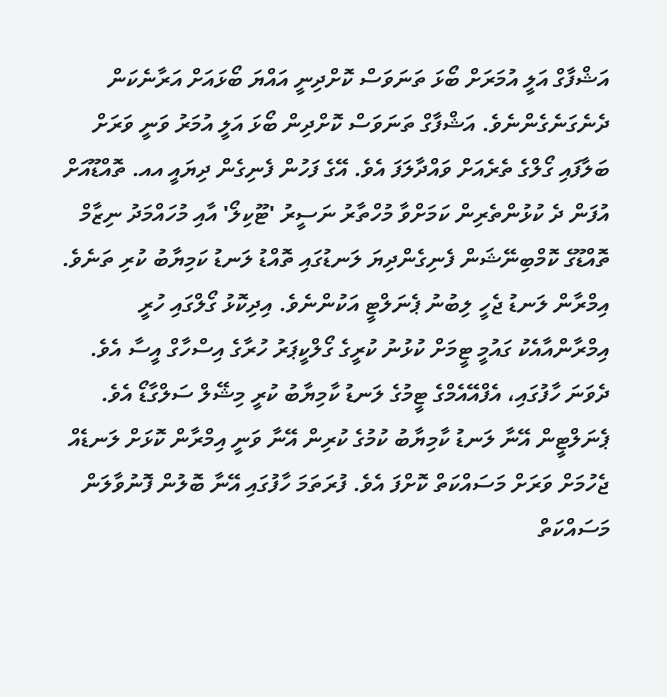އަޝްފާގް އަލީ އުމަރަށް ބޯޅަ ތަނަވަސް ކޮށްދިނީ އައްޔަ ބޯޅައަށް އަރާނެކަން ދެނެގަނެގެންނެވެ. އަޝްފާގް ތަނަވަސް ކޮށްދިން ބޯޅަ އަލީ އުމަރު ވަނީ ވަރަށް ބަލާފައި ގޯލްގެ ތެރެއަށް ވައްދާލަފަ އެވެ. އޭގެ ފަހުން ފެނިގެން ދިޔައީ އއ. ތޮއްޑޫއަށް އުފަން ދެ ކުޅުންތެރިން ކަމަށްވާ މުހްތާރު ނަސީރު 'ޓޫކިލޯ' އާއި މުހައްމަދު ނިޒާމް ތޮއްޑޫގެ ކޮމްބިނޭޝަން ފެނިގެންދިޔަ ލަނޑުގައި ތޮއްޑު ލަނޑު ކަމިޔާބު ކުރި ތަނެވެ. އިމްރާން ލަނޑު ޖެހީ ލިބުނު ޕެނަލްޓީ އަކުންނެވެ. އިދިކޮޅު ގޯލްގައި ހުރީ އިމްރާންއާއެކު ގައުމީ ޓީމަށް ކުޅުނު ކުރީގެ ގޯލްކީޕަރު ހުރާގެ އިސްހާގް އީސާ އެވެ.
ދެވަނަ ހާފުގައި، އެފްއޭއެމްގެ ޓީމުގެ ލަނޑު ކާމިޔާބު ކުރީ މިޝޭލް ސަލްގާޑޯ އެވެ. ޕެނަލްޓީން އޭނާ ލަނޑު ކާމިޔާބު ކުމުގެ ކުރިން އޭނާ ވަނީ އިމްރާން ކޮޅަށް ލަނޑެއް ޖެހުމަށް ވަރަށް މަސައްކަތް ކޮށްފަ އެވެ. ފުރަތަމަ ހާފުގައި އޭނާ ބޮލުން ފޮނުވާލަން މަސައްކަތް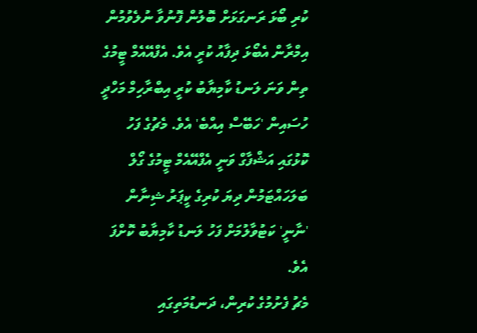ކުރި ބޯޅަ ރަނގަޅަށް ބޮލުން ފޮނުވާ ނުލެވުމުން އިމްރާން އެބޯޅަ ދިފާއު ކުރީ އެވެ. އެފްއޭއެމް ޓީމުގެ ތިން ވަނަ ލަނޑު ކާމިޔާބު ކުރީ އިބްރާހިމް މަހްދީ ހުސައިން 'ހަބޭސް އިއްބެ' އެވެ. މެޗުގެ ފަހު ކޮޅުގައި އަޝްފާގް ވަނީ އެފްއޭއެމް ޓީމުގެ ގޯލް ބަލަހައްޓަމުން ދިޔަ ކުރިގެ ކީޕަރު ޝިނާން 'ނާނީ' ކަޓުވާލުމަށް ފަހު ލަނޑު ކާމިޔާބު ކޮށްފަ އެވެ.
މެޗު ފެށުމުގެ ކުރިން، ދަނޑުމަތިގައި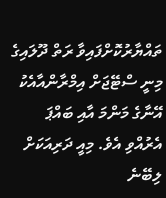ތައްޔާރުކޮށްފައިވާ ރަތް ދޫލައިގެ މިނީ ސްޓޭޖަށް އިމްރާންއާއެކު އޭނާގެ މަންމަ އާއި ބައްޕަ އެރުއްވި އެވެ. މިއީ ދަރިއަކަށް ލިބޭނެ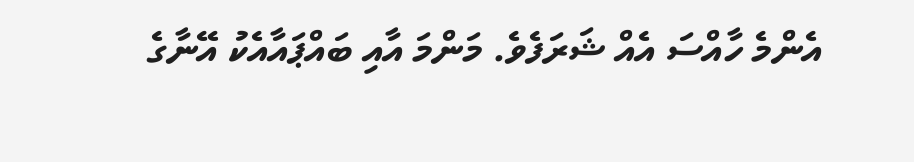އެންމެ ހާއްސަ އެއް ޝަރަފެވެ. މަންމަ އާއި ބައްޕައާއެކު އޭނާގެ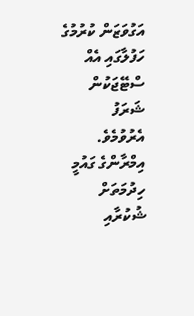އަގުވަޒަން ކުރުމުގެ ހަފުލާގައި އެއް ސްޓޭޖަކުން ޝަރަފު އެރުވުމެވެ. އިމްރާންގެ ގައުމީ ހިދުމަތަށް ޝުކުރާއި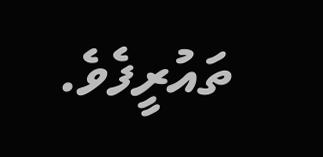ތައުރީފެވެ.